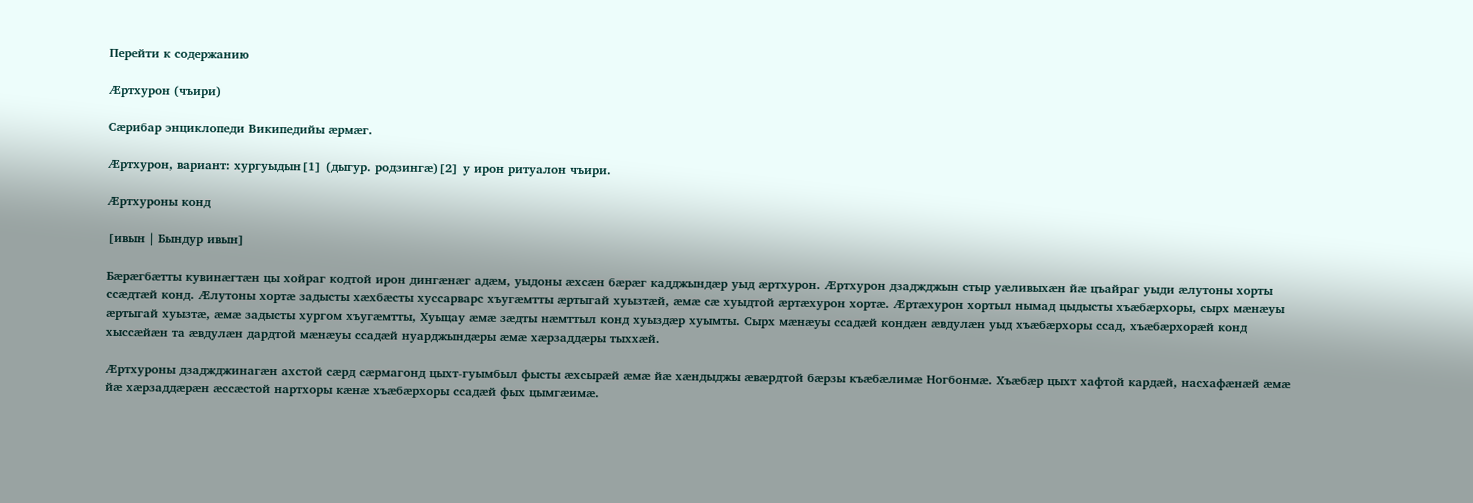Перейти к содержанию

Æртхурон (чъири)

Сæрибар энциклопеди Википедийы æрмæг.

Æртхурон, вариант: хургуыдын[1] (дыгур. родзингæ)[2] у ирон ритуалон чъири.

Æртхуроны конд

[ивын | Бындур ивын]

Бæрæгбæтты кувинæгтæн цы хойраг кодтой ирон дингæнæг адæм, уыдоны æхсæн бæрæг кадджындæр уыд æртхурон. Æртхурон дзаджджын стыр уæливыхæн йæ цъайраг уыди æлутоны хорты ссæдтæй конд. Æлутоны хортæ задысты хæхбæсты хуссарварс хъугæмтты æртыгай хуызтæй, æмæ сæ хуыдтой æртæхурон хортæ. Æртæхурон хортыл нымад цыдысты хъæбæрхоры, сырх мæнæуы æртыгай хуызтæ, æмæ задысты хургом хъугæмтты, Хуыцау æмæ зæдты нæмттыл конд хуыздæр хуымты. Сырх мæнæуы ссадæй кондæн æвдулæн уыд хъæбæрхоры ссад, хъæбæрхорæй конд хыссæйæн та æвдулæн дардтой мæнæуы ссадæй нуарджындæры æмæ хæрзаддæры тыххæй.

Æртхуроны дзаджджинагæн ахстой сæрд сæрмагонд цыхт-гуымбыл фысты æхсырæй æмæ йæ хæндыджы æвæрдтой бæрзы къæбæлимæ Ногбонмæ. Хъæбæр цыхт хафтой кардæй, насхафæнæй æмæ йæ хæрзаддæрæн æссæстой нартхоры кæнæ хъæбæрхоры ссадæй фых цымгæимæ.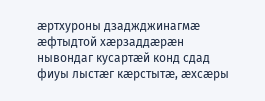æртхуроны дзаджджинагмæ æфтыдтой хæрзаддæрæн нывондаг кусартæй конд сдад фиуы лыстæг кæрстытæ, æхсæры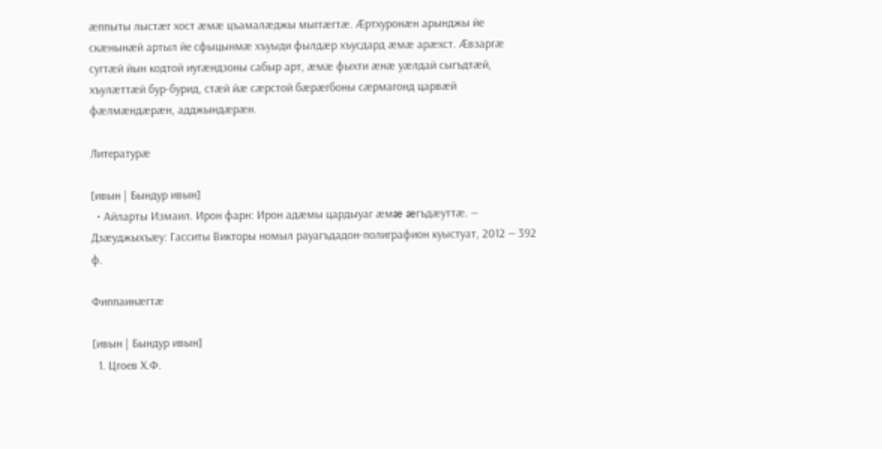æппыты лыстæг хост æмæ цъамалæджы мыггæгтæ. Æртхуронæн арынджы йе скæнынæй артыл йе сфыцынмæ хъуыди фылдæр хъусдард æмæ арæхст. Æвзаргæ сугтæй йын кодтой иугæндзоны сабыр арт, æмæ фыхти æнæ уæлдай сыгъдтæй, хъулæттæй бур-бурид, стæй йæ сæрстой бæрæгбоны сæрмагонд царвæй фæлмæндæрæн, адджындæрæн.

Литературæ

[ивын | Бындур ивын]
  • Айларты Измаил. Ирон фарн: Ирон адæмы цардыуаг æмæ æгъдæуттæ. — Дзæуджыхъæу: Гасситы Викторы номыл рауагъдадон-полиграфион куыстуат, 2012 — 392 ф.

Фиппаинæгтæ

[ивын | Бындур ивын]
  1. Цгоев Х.Ф.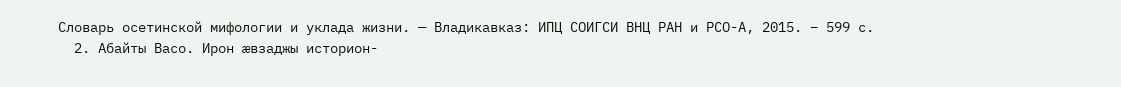Словарь осетинской мифологии и уклада жизни. — Владикавказ: ИПЦ СОИГСИ ВНЦ РАН и РСО-А, 2015. – 599 с.
  2. Абайты Васо. Ирон æвзаджы историон-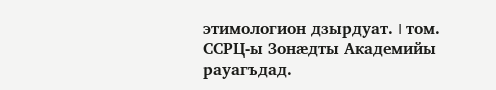этимологион дзырдуат. I том. ССРЦ-ы Зонæдты Академийы рауагъдад.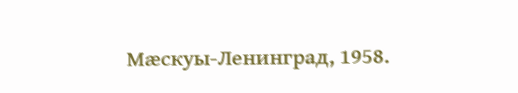Мæскуы-Ленинград, 1958.